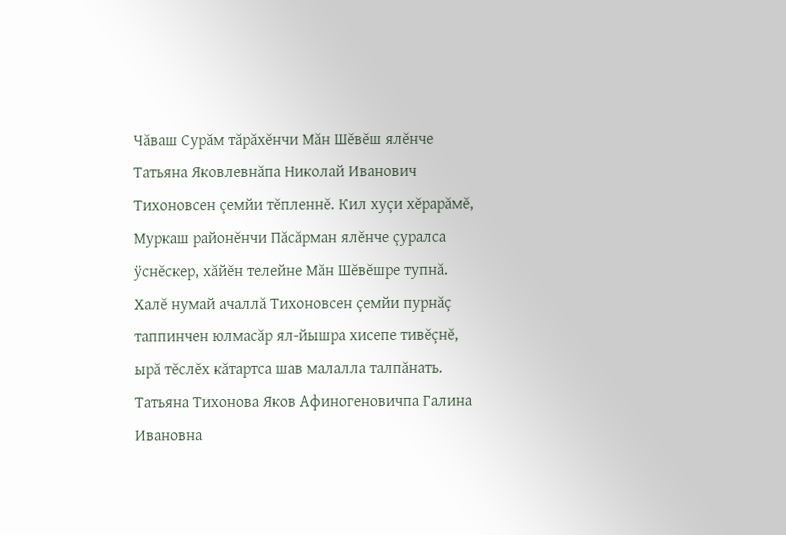Чăваш Сурăм тăрăхĕнчи Мăн Шĕвĕш ялĕнче Татьяна Яковлевнăпа Николай Иванович Тихоновсен çемйи тĕпленнĕ. Кил хуçи хĕрарăмĕ, Муркаш районĕнчи Пăсăрман ялĕнче çуралса ÿснĕскер, хăйĕн телейне Мăн Шĕвĕшре тупнă. Халĕ нумай ачаллă Тихоновсен çемйи пурнăç таппинчен юлмасăр ял-йышра хисепе тивĕçнĕ, ырă тĕслĕх кăтартса шав малалла талпăнать.
Татьяна Тихонова Яков Афиногеновичпа Галина Ивановна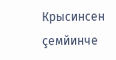Крысинсен çемйинче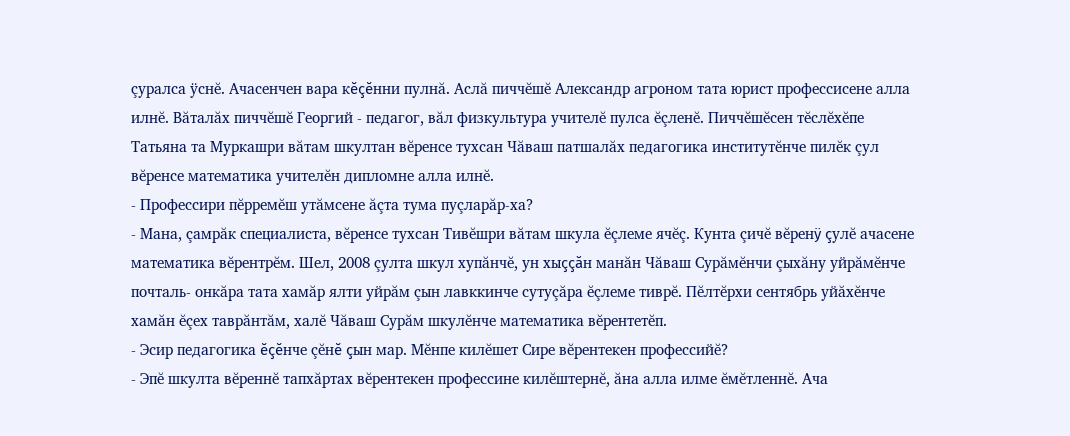çуралса ÿснĕ. Ачасенчен вара кĕçĕнни пулнă. Аслă пиччĕшĕ Александр агроном тата юрист профессисене алла илнĕ. Вăталăх пиччĕшĕ Георгий - педагог, вăл физкультура учителĕ пулса ĕçленĕ. Пиччĕшĕсен тĕслĕхĕпе Татьяна та Муркашри вăтам шкултан вĕренсе тухсан Чăваш патшалăх педагогика институтĕнче пилĕк çул вĕренсе математика учителĕн дипломне алла илнĕ.
- Профессири пĕрремĕш утăмсене ăçта тума пуçларăр-ха?
- Мана, çамрăк специалиста, вĕренсе тухсан Тивĕшри вăтам шкула ĕçлеме ячĕç. Кунта çичĕ вĕренÿ çулĕ ачасене математика вĕрентрĕм. Шел, 2008 çулта шкул хупăнчĕ, ун хыççăн манăн Чăваш Сурăмĕнчи çыхăну уйрăмĕнче почталь- онкăра тата хамăр ялти уйрăм çын лавккинче сутуçăра ĕçлеме тиврĕ. Пĕлтĕрхи сентябрь уйăхĕнче хамăн ĕçех таврăнтăм, халĕ Чăваш Сурăм шкулĕнче математика вĕрентетĕп.
- Эсир педагогика ĕçĕнче çĕнĕ çын мар. Мĕнпе килĕшет Сире вĕрентекен профессийĕ?
- Эпĕ шкулта вĕреннĕ тапхăртах вĕрентекен профессине килĕштернĕ, ăна алла илме ĕмĕтленнĕ. Ача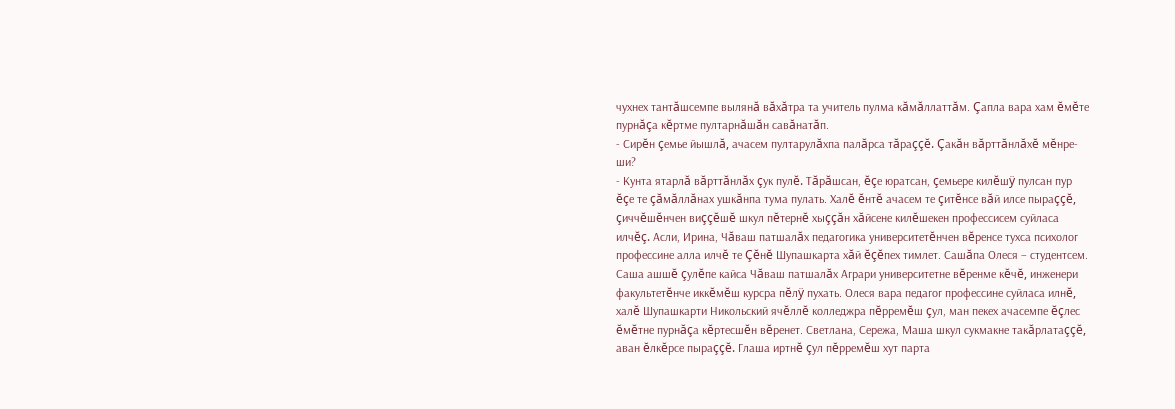чухнех тантăшсемпе вылянă вăхăтра та учитель пулма кăмăллаттăм. Çапла вара хам ĕмĕте пурнăçа кĕртме пултарнăшăн савăнатăп.
- Сирĕн çемье йышлă, ачасем пултарулăхпа палăрса тăраççĕ. Çакăн вăрттăнлăхĕ мĕнре-ши?
- Кунта ятарлă вăрттăнлăх çук пулĕ. Тăрăшсан, ĕçе юратсан, çемьере килĕшÿ пулсан пур ĕçе те çăмăллăнах ушкăнпа тума пулать. Халĕ ĕнтĕ ачасем те çитĕнсе вăй илсе пыраççĕ, çиччĕшĕнчен виççĕшĕ шкул пĕтернĕ хыççăн хăйсене килĕшекен профессисем суйласа илчĕç. Асли, Ирина, Чăваш патшалăх педагогика университетĕнчен вĕренсе тухса психолог профессине алла илчĕ те Çĕнĕ Шупашкарта хăй ĕçĕпех тимлет. Сашăпа Олеся – студентсем. Саша ашшĕ çулĕпе кайса Чăваш патшалăх Аграри университетне вĕренме кĕчĕ, инженери факультетĕнче иккĕмĕш курсра пĕлÿ пухать. Олеся вара педагог профессине суйласа илнĕ, халĕ Шупашкарти Никольский ячĕллĕ колледжра пĕрремĕш çул, ман пекех ачасемпе ĕçлес ĕмĕтне пурнăçа кĕртесшĕн вĕренет. Светлана, Сережа, Маша шкул сукмакне такăрлатаççĕ, аван ĕлкĕрсе пыраççĕ. Глаша иртнĕ çул пĕрремĕш хут парта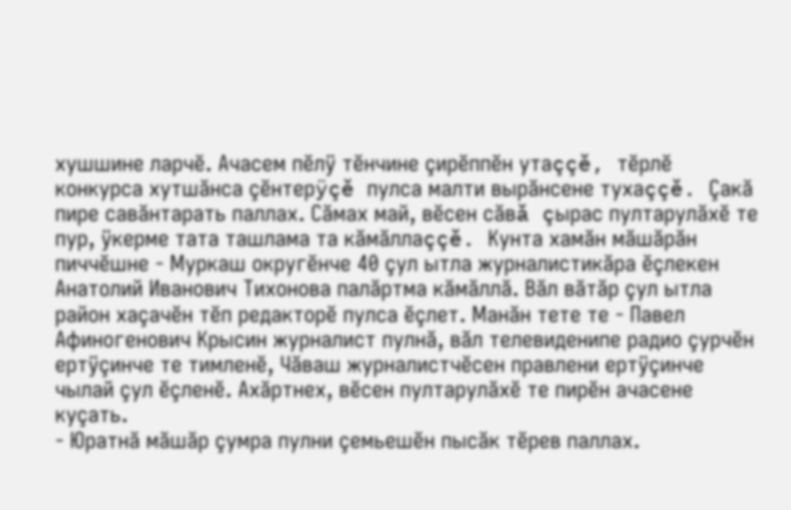хушшине ларчĕ. Ачасем пĕлÿ тĕнчине çирĕппĕн утаççĕ, тĕрлĕ конкурса хутшăнса çĕнтерÿçĕ пулса малти вырăнсене тухаççĕ. Çакă пире савăнтарать паллах. Сăмах май, вĕсен сăвă çырас пултарулăхĕ те пур, ÿкерме тата ташлама та кăмăллаççĕ. Кунта хамăн мăшăрăн пиччĕшне - Муркаш округĕнче 40 çул ытла журналистикăра ĕçлекен Анатолий Иванович Тихонова палăртма кăмăллă. Вăл вăтăр çул ытла район хаçачĕн тĕп редакторĕ пулса ĕçлет. Манăн тете те - Павел Афиногенович Крысин журналист пулнă, вăл телевиденипе радио çурчĕн ертÿçинче те тимленĕ, Чăваш журналистчĕсен правлени ертÿçинче чылай çул ĕçленĕ. Ахăртнех, вĕсен пултарулăхĕ те пирĕн ачасене куçать.
- Юратнă мăшăр çумра пулни çемьешĕн пысăк тĕрев паллах.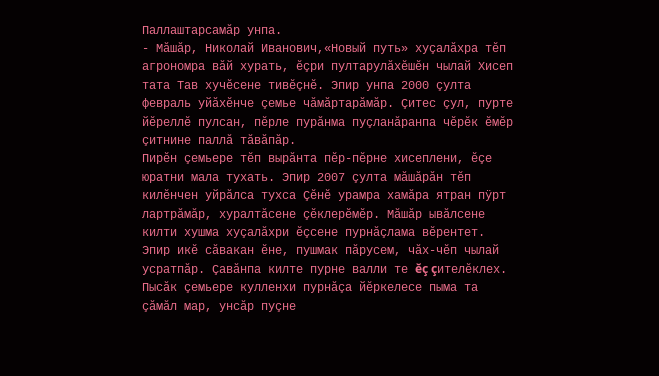Паллаштарсамăр унпа.
- Мăшăр, Николай Иванович,«Новый путь» хуçалăхра тĕп агрономра вăй хурать, ĕçри пултарулăхĕшĕн чылай Хисеп тата Тав хучĕсене тивĕçнĕ. Эпир унпа 2000 çулта февраль уйăхĕнче çемье чăмăртарăмăр. Çитес çул, пурте йĕреллĕ пулсан, пĕрле пурăнма пуçланăранпа чĕрĕк ĕмĕр çитнине паллă тăвăпăр.
Пирĕн çемьере тĕп вырăнта пĕр-пĕрне хисеплени, ĕçе юратни мала тухать. Эпир 2007 çулта мăшăрăн тĕп килĕнчен уйрăлса тухса Çĕнĕ урамра хамăра ятран пÿрт лартрăмăр, хуралтăсене çĕклерĕмĕр. Мăшăр ывăлсене килти хушма хуçалăхри ĕçсене пурнăçлама вĕрентет. Эпир икĕ сăвакан ĕне, пушмак пăрусем, чăх-чĕп чылай усратпăр. Çавăнпа килте пурне валли те ĕç çителĕклех. Пысăк çемьере кулленхи пурнăçа йĕркелесе пыма та çăмăл мар, унсăр пуçне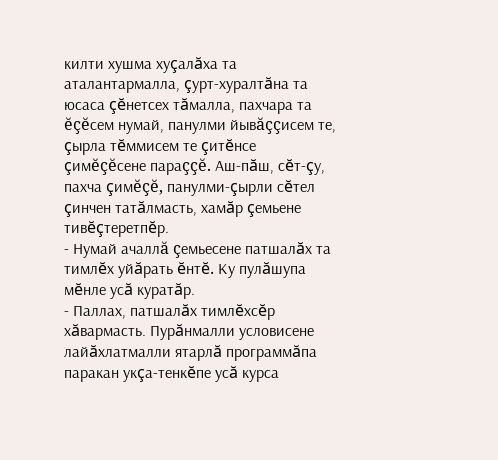килти хушма хуçалăха та аталантармалла, çурт-хуралтăна та юсаса çĕнетсех тăмалла, пахчара та ĕçĕсем нумай, панулми йывăççисем те, çырла тĕммисем те çитĕнсе çимĕçĕсене параççĕ. Аш-пăш, сĕт-çу, пахча çимĕçĕ, панулми-çырли сĕтел çинчен татăлмасть, хамăр çемьене тивĕçтеретпĕр.
- Нумай ачаллă çемьесене патшалăх та тимлĕх уйăрать ĕнтĕ. Ку пулăшупа мĕнле усă куратăр.
- Паллах, патшалăх тимлĕхсĕр хăвармасть. Пурăнмалли условисене лайăхлатмалли ятарлă программăпа паракан укçа-тенкĕпе усă курса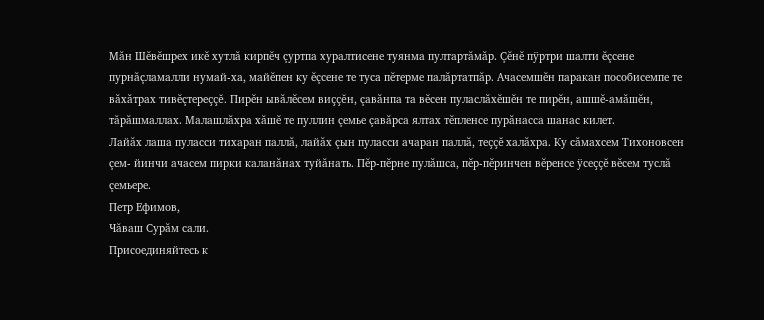Мăн Шĕвĕшрех икĕ хутлă кирпĕч çуртпа хуралтисене туянма пултартăмăр. Çĕнĕ пÿртри шалти ĕçсене пурнăçламалли нумай-ха, майĕпен ку ĕçсене те туса пĕтерме палăртатпăр. Ачасемшĕн паракан пособисемпе те вăхăтрах тивĕçтереççĕ. Пирĕн ывăлĕсем виççĕн, çавăнпа та вĕсен пуласлăхĕшĕн те пирĕн, ашшĕ-амăшĕн, тăрăшмаллах. Малашлăхра хăшĕ те пуллин çемье çавăрса ялтах тĕпленсе пурăнасса шанас килет.
Лайăх лаша пуласси тихаран паллă, лайăх çын пуласси ачаран паллă, теççĕ халăхра. Ку сăмахсем Тихоновсен çем- йинчи ачасем пирки каланăнах туйăнать. Пĕр-пĕрне пулăшса, пĕр-пĕринчен вĕренсе ÿсеççĕ вĕсем туслă çемьере.
Петр Ефимов,
Чăваш Сурăм сали.
Присоединяйтесь к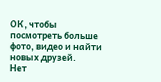ОК, чтобы посмотреть больше фото, видео и найти новых друзей.
Нет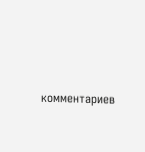комментариев